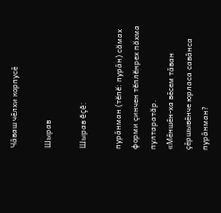Чӑваш чӗлхи корпусӗ

Шырав

Шырав ĕçĕ:

пурӑнман (тĕпĕ: пурӑн) сăмах форми çинчен тĕплĕнрех пăхма пултаратăр.
«Мӗншӗн-ха вӗсем тӑван ҫӗршывӗнче юрласа савӑнса пурӑнман?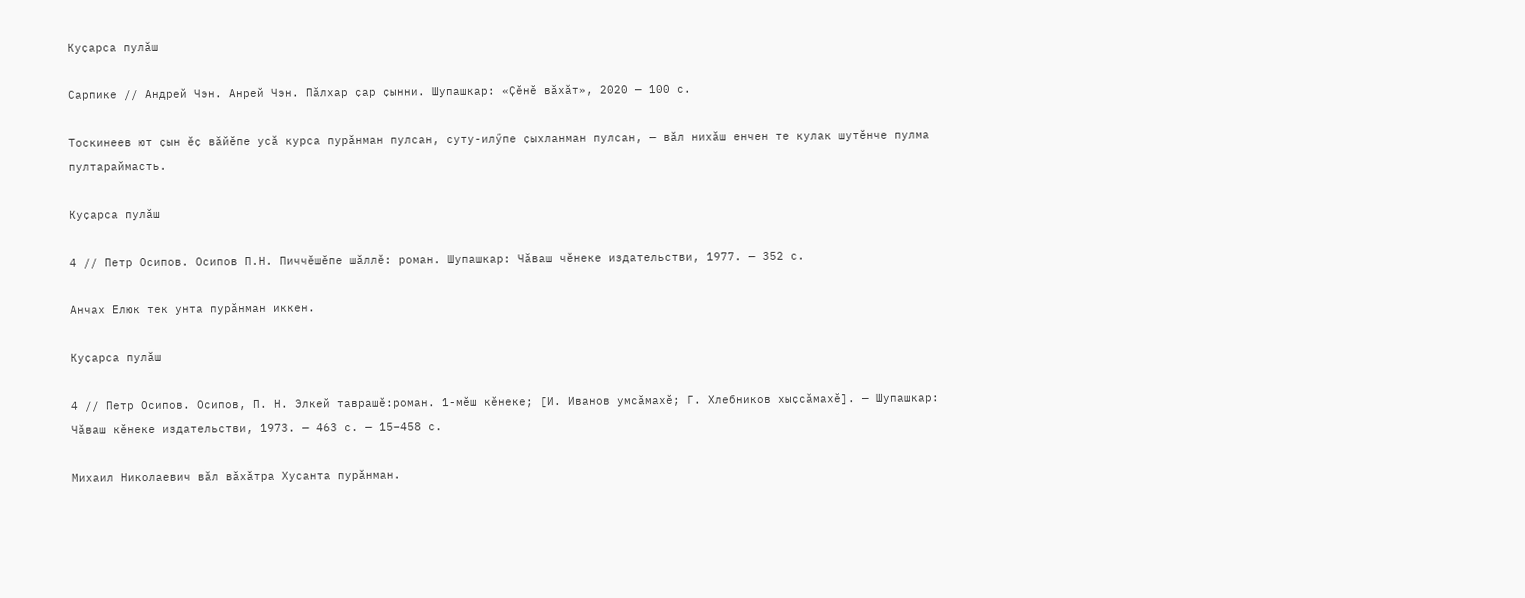Куҫарса пулӑш

Сарпике // Андрей Чэн. Анрей Чэн. Пӑлхар ҫар ҫынни. Шупашкар: «Ҫӗнӗ вӑхӑт», 2020 — 100 с.

Тоскинеев ют ҫын ӗҫ вӑйӗпе усӑ курса пурӑнман пулсан, суту-илӳпе ҫыхланман пулсан, — вӑл нихӑш енчен те кулак шутӗнче пулма пултараймасть.

Куҫарса пулӑш

4 // Петр Осипов. Осипов П.Н. Пиччӗшӗпе шӑллӗ: роман. Шупашкар: Чӑваш чӗнеке издательстви, 1977. — 352 с.

Анчах Елюк тек унта пурӑнман иккен.

Куҫарса пулӑш

4 // Петр Осипов. Осипов, П. Н. Элкей таврашӗ:роман. 1-мӗш кӗнеке; [И. Иванов умсӑмахӗ; Г. Хлебников хыҫсӑмахӗ]. — Шупашкар: Чӑваш кӗнеке издательстви, 1973. — 463 с. — 15–458 с.

Михаил Николаевич вӑл вӑхӑтра Хусанта пурӑнман.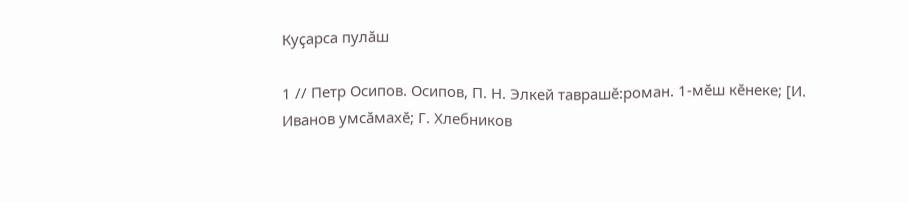Куҫарса пулӑш

1 // Петр Осипов. Осипов, П. Н. Элкей таврашӗ:роман. 1-мӗш кӗнеке; [И. Иванов умсӑмахӗ; Г. Хлебников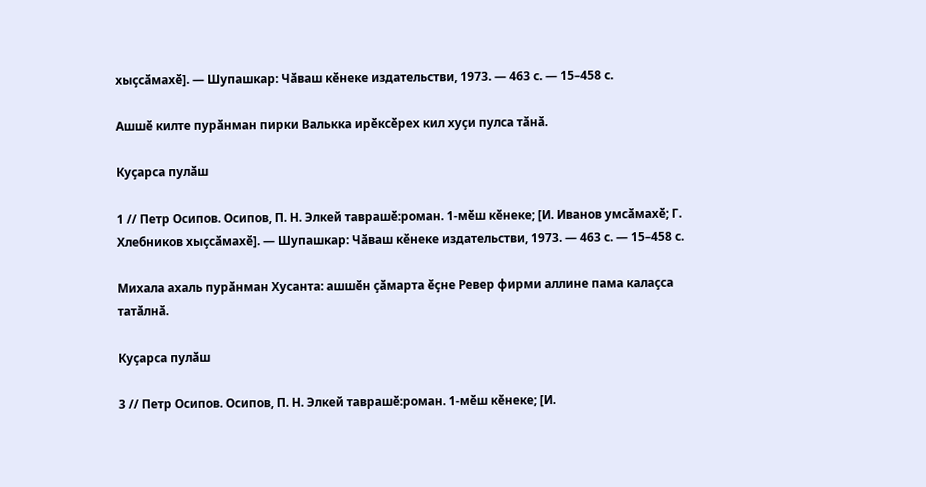хыҫсӑмахӗ]. — Шупашкар: Чӑваш кӗнеке издательстви, 1973. — 463 с. — 15–458 с.

Ашшӗ килте пурӑнман пирки Валькка ирӗксӗрех кил хуҫи пулса тӑнӑ.

Куҫарса пулӑш

1 // Петр Осипов. Осипов, П. Н. Элкей таврашӗ:роман. 1-мӗш кӗнеке; [И. Иванов умсӑмахӗ; Г. Хлебников хыҫсӑмахӗ]. — Шупашкар: Чӑваш кӗнеке издательстви, 1973. — 463 с. — 15–458 с.

Михала ахаль пурӑнман Хусанта: ашшӗн ҫӑмарта ӗҫне Ревер фирми аллине пама калаҫса татӑлнӑ.

Куҫарса пулӑш

3 // Петр Осипов. Осипов, П. Н. Элкей таврашӗ:роман. 1-мӗш кӗнеке; [И.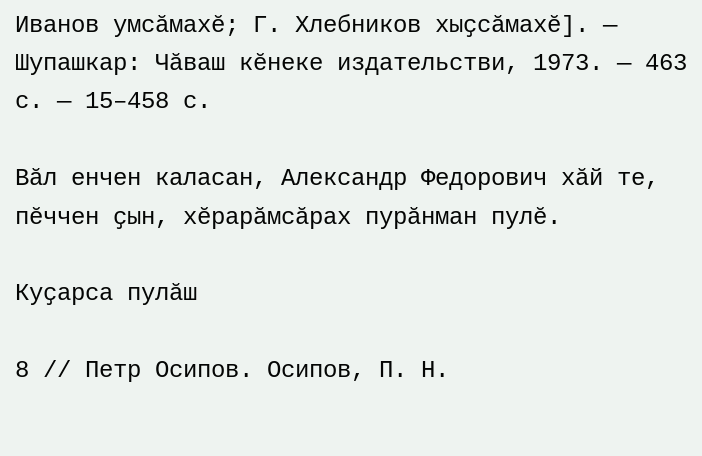Иванов умсӑмахӗ; Г. Хлебников хыҫсӑмахӗ]. — Шупашкар: Чӑваш кӗнеке издательстви, 1973. — 463 с. — 15–458 с.

Вӑл енчен каласан, Александр Федорович хӑй те, пӗччен ҫын, хӗрарӑмсӑрах пурӑнман пулӗ.

Куҫарса пулӑш

8 // Петр Осипов. Осипов, П. Н.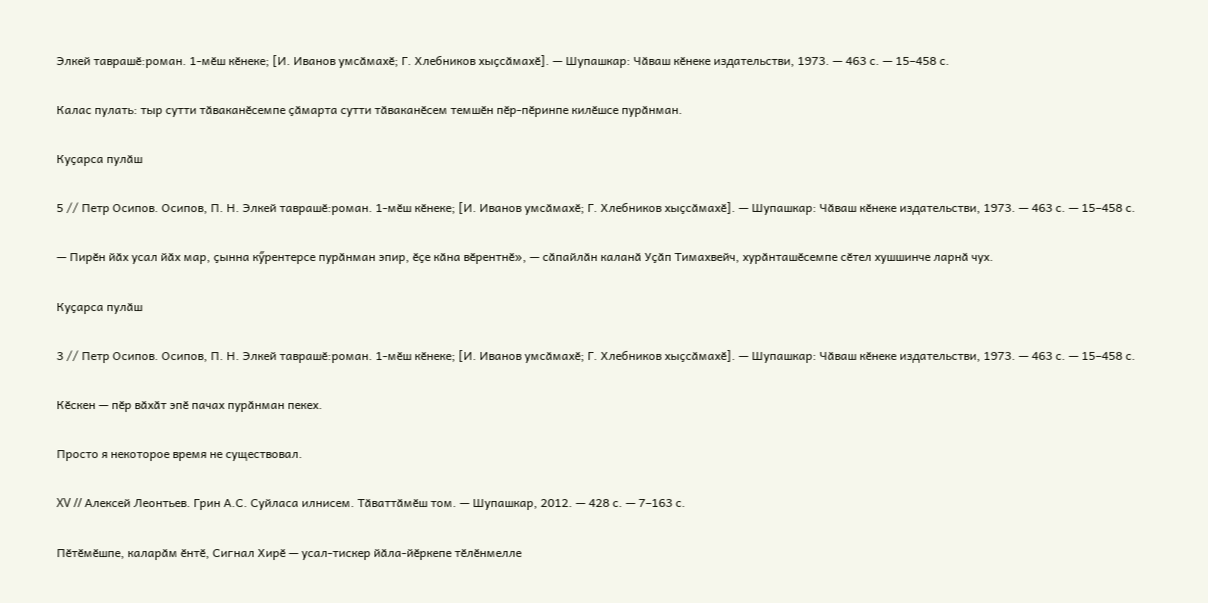Элкей таврашӗ:роман. 1-мӗш кӗнеке; [И. Иванов умсӑмахӗ; Г. Хлебников хыҫсӑмахӗ]. — Шупашкар: Чӑваш кӗнеке издательстви, 1973. — 463 с. — 15–458 с.

Калас пулать: тыр сутти тӑваканӗсемпе ҫӑмарта сутти тӑваканӗсем темшӗн пӗр-пӗринпе килӗшсе пурӑнман.

Куҫарса пулӑш

5 // Петр Осипов. Осипов, П. Н. Элкей таврашӗ:роман. 1-мӗш кӗнеке; [И. Иванов умсӑмахӗ; Г. Хлебников хыҫсӑмахӗ]. — Шупашкар: Чӑваш кӗнеке издательстви, 1973. — 463 с. — 15–458 с.

— Пирӗн йӑх усал йӑх мар, ҫынна кӳрентерсе пурӑнман эпир, ӗҫе кӑна вӗрентнӗ», — сӑпайлӑн каланӑ Уҫӑп Тимахвейч, хурӑнташӗсемпе сӗтел хушшинче ларнӑ чух.

Куҫарса пулӑш

3 // Петр Осипов. Осипов, П. Н. Элкей таврашӗ:роман. 1-мӗш кӗнеке; [И. Иванов умсӑмахӗ; Г. Хлебников хыҫсӑмахӗ]. — Шупашкар: Чӑваш кӗнеке издательстви, 1973. — 463 с. — 15–458 с.

Кӗскен — пӗр вӑхӑт эпӗ пачах пурӑнман пекех.

Просто я некоторое время не существовал.

XV // Алексей Леонтьев. Грин А.С. Суйласа илнисем. Тӑваттӑмӗш том. — Шупашкар, 2012. — 428 с. — 7–163 с.

Пӗтӗмӗшпе, каларӑм ӗнтӗ, Сигнал Хирӗ — усал-тискер йӑла-йӗркепе тӗлӗнмелле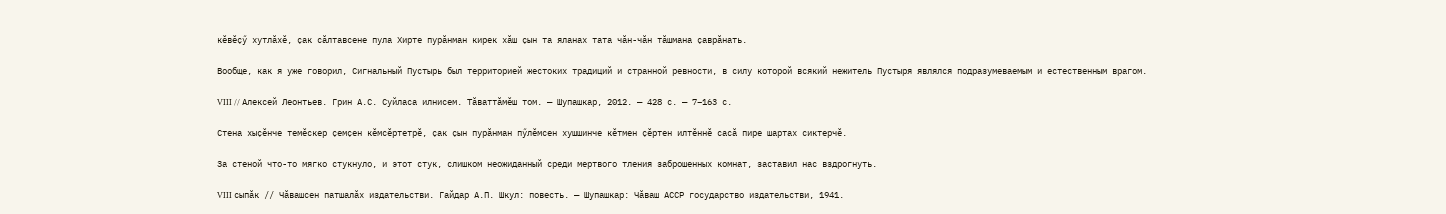кӗвӗҫӳ хутлӑхӗ, ҫак сӑлтавсене пула Хирте пурӑнман кирек хӑш ҫын та яланах тата чӑн-чӑн тӑшмана ҫаврӑнать.

Вообще, как я уже говорил, Сигнальный Пустырь был территорией жестоких традиций и странной ревности, в силу которой всякий нежитель Пустыря являлся подразумеваемым и естественным врагом.

VIII // Алексей Леонтьев. Грин А.С. Суйласа илнисем. Тӑваттӑмӗш том. — Шупашкар, 2012. — 428 с. — 7–163 с.

Стена хыҫӗнче темӗскер ҫемҫен кӗмсӗртетрӗ, ҫак ҫын пурӑнман пӳлӗмсен хушшинче кӗтмен ҫӗртен илтӗннӗ сасӑ пире шартах сиктерчӗ.

За стеной что-то мягко стукнуло, и этот стук, слишком неожиданный среди мертвого тления заброшенных комнат, заставил нас вздрогнуть.

VIII сыпӑк // Чӑвашсен патшалӑх издательстви. Гайдар А.П. Шкул: повесть. — Шупашкар: Чӑваш АССР государство издательстви, 1941.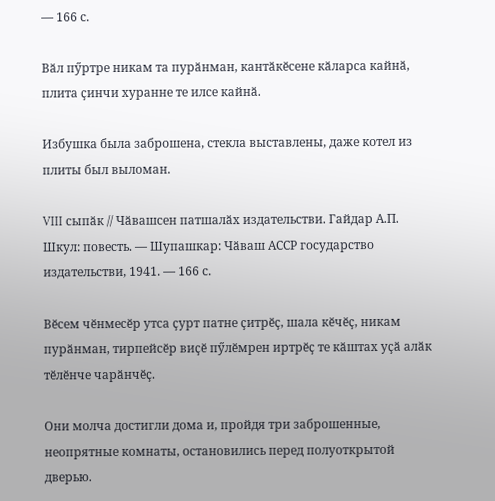— 166 с.

Вӑл пӳртре никам та пурӑнман, кантӑкӗсене кӑларса кайнӑ, плита ҫинчи хуранне те илсе кайнӑ.

Избушка была заброшена, стекла выставлены, даже котел из плиты был выломан.

VIII сыпӑк // Чӑвашсен патшалӑх издательстви. Гайдар А.П. Шкул: повесть. — Шупашкар: Чӑваш АССР государство издательстви, 1941. — 166 с.

Вӗсем чӗнмесӗр утса ҫурт патне ҫитрӗҫ, шала кӗчӗҫ, никам пурӑнман, тирпейсӗр виҫӗ пӳлӗмрен иртрӗҫ те кӑштах уҫӑ алӑк тӗлӗнче чарӑнчӗҫ.

Они молча достигли дома и, пройдя три заброшенные, неопрятные комнаты, остановились перед полуоткрытой дверью.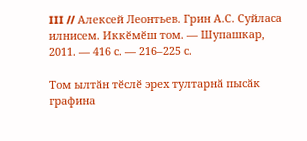III // Алексей Леонтьев. Грин А.С. Суйласа илнисем. Иккӗмӗш том. — Шупашкар, 2011. — 416 с. — 216–225 с.

Том ылтӑн тӗслӗ эрех тултарнӑ пысӑк графина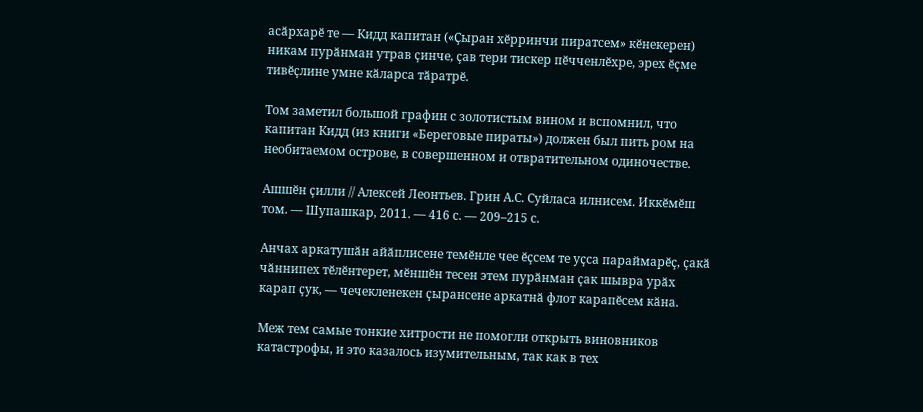асӑрхарӗ те — Кидд капитан («Ҫыран хӗрринчи пиратсем» кӗнекерен) никам пурӑнман утрав ҫинче, ҫав тери тискер пӗчченлӗхре, эрех ӗҫме тивӗҫлине умне кӑларса тӑратрӗ.

Том заметил большой графин с золотистым вином и вспомнил, что капитан Кидд (из книги «Береговые пираты») должен был пить ром на необитаемом острове, в совершенном и отвратительном одиночестве.

Ашшӗн ҫилли // Алексей Леонтьев. Грин А.С. Суйласа илнисем. Иккӗмӗш том. — Шупашкар, 2011. — 416 с. — 209–215 с.

Анчах аркатушӑн айӑплисене темӗнле чее ӗҫсем те уҫса параймарӗҫ, ҫакӑ чӑннипех тӗлӗнтерет, мӗншӗн тесен этем пурӑнман ҫак шывра урӑх карап ҫук, — чечекленекен ҫырансене аркатнӑ флот карапӗсем кӑна.

Меж тем самые тонкие хитрости не помогли открыть виновников катастрофы, и это казалось изумительным, так как в тех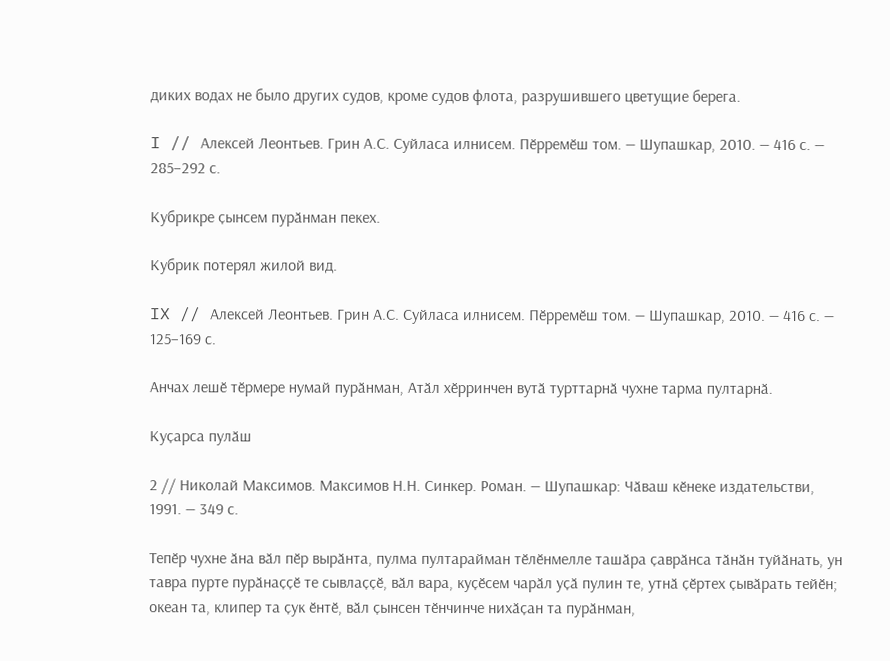диких водах не было других судов, кроме судов флота, разрушившего цветущие берега.

I // Алексей Леонтьев. Грин А.С. Суйласа илнисем. Пӗрремӗш том. — Шупашкар, 2010. — 416 с. — 285–292 с.

Кубрикре ҫынсем пурӑнман пекех.

Кубрик потерял жилой вид.

IX // Алексей Леонтьев. Грин А.С. Суйласа илнисем. Пӗрремӗш том. — Шупашкар, 2010. — 416 с. — 125–169 с.

Анчах лешӗ тӗрмере нумай пурӑнман, Атӑл хӗрринчен вутӑ турттарнӑ чухне тарма пултарнӑ.

Куҫарса пулӑш

2 // Николай Максимов. Максимов Н.Н. Синкер. Роман. — Шупашкар: Чӑваш кӗнеке издательстви, 1991. — 349 с.

Тепӗр чухне ӑна вӑл пӗр вырӑнта, пулма пултарайман тӗлӗнмелле ташӑра ҫаврӑнса тӑнӑн туйӑнать, ун тавра пурте пурӑнаҫҫӗ те сывлаҫҫӗ, вӑл вара, куҫӗсем чарӑл уҫӑ пулин те, утнӑ ҫӗртех ҫывӑрать тейӗн; океан та, клипер та ҫук ӗнтӗ, вӑл ҫынсен тӗнчинче нихӑҫан та пурӑнман,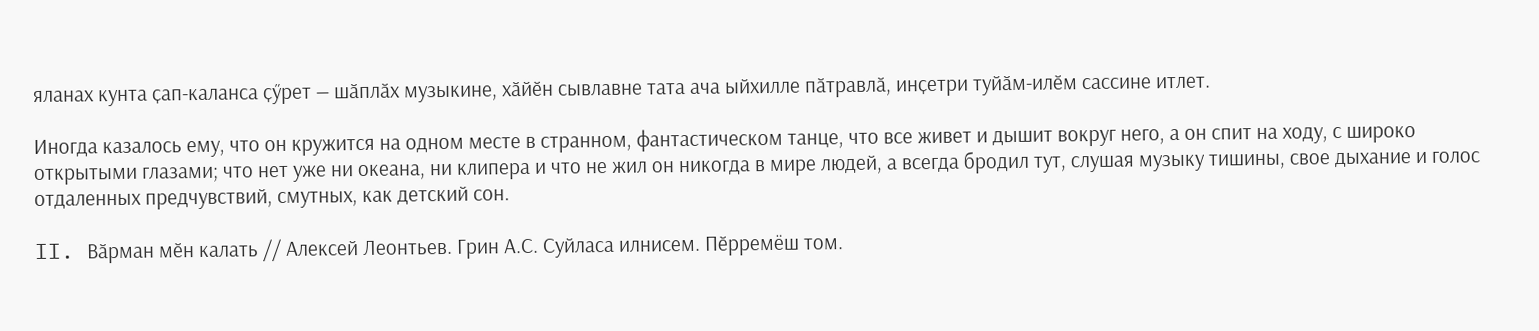яланах кунта ҫап-каланса ҫӳрет — шӑплӑх музыкине, хӑйӗн сывлавне тата ача ыйхилле пӑтравлӑ, инҫетри туйӑм-илӗм сассине итлет.

Иногда казалось ему, что он кружится на одном месте в странном, фантастическом танце, что все живет и дышит вокруг него, а он спит на ходу, с широко открытыми глазами; что нет уже ни океана, ни клипера и что не жил он никогда в мире людей, а всегда бродил тут, слушая музыку тишины, свое дыхание и голос отдаленных предчувствий, смутных, как детский сон.

II. Вӑрман мӗн калать // Алексей Леонтьев. Грин А.С. Суйласа илнисем. Пӗрремёш том.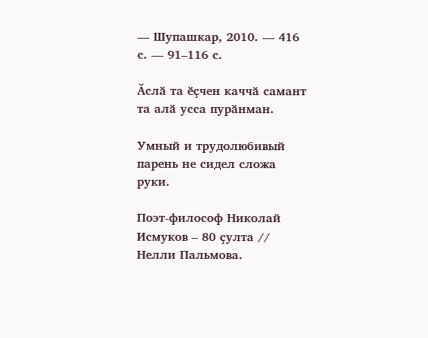— Шупашкар, 2010. — 416 с. — 91–116 с.

Ӑслӑ та ӗҫчен каччӑ самант та алӑ усса пурӑнман.

Умный и трудолюбивый парень не сидел сложа руки.

Поэт-философ Николай Исмуков – 80 ҫулта // Нелли Пальмова.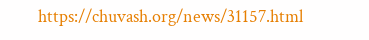https://chuvash.org/news/31157.html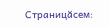Страницăсем: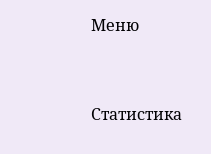Меню



Статистика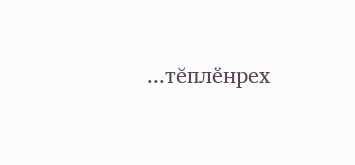...тĕплӗнрех